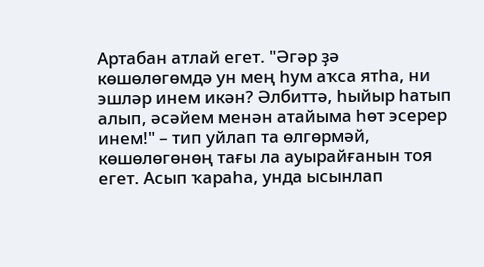Артабан атлай егет. "Әгәр ҙә көшөлөгөмдә ун мең һум аҡса ятһа, ни эшләр инем икән? Әлбиттә, һыйыр һатып алып, әсәйем менән атайыма һөт эсерер инем!" – тип уйлап та өлгөрмәй, көшөлөгөнөң тағы ла ауырайғанын тоя егет. Асып ҡараһа, унда ысынлап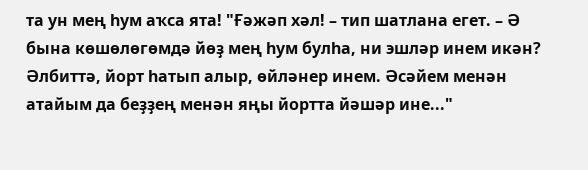та ун мең һум аҡса ята! "Ғәжәп хәл! – тип шатлана егет. – Ә бына көшөлөгөмдә йөҙ мең һум булһа, ни эшләр инем икән? Әлбиттә, йорт һатып алыр, өйләнер инем. Әсәйем менән атайым да беҙҙең менән яңы йортта йәшәр ине..."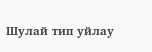Шулай тип уйлау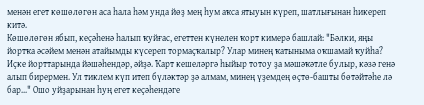менән егет көшөлөгөн аса һала һәм унда йөҙ мең һум аҡса ятыуын күреп, шатлығынан һикереп китә.
Көшөлөгөн ябып, кеҫәһенә һалып ҡуйғас, егеттен күнелен ҡорт кимерә башлай: "Бәлки, яңы йортҡа әсәйем менән атайымды күсереп тормаҫҡалыр? Улар минең ҡатыныма оҡшамай ҡуйһа? Иҫке йорттарында йәшәһендәр, әйҙә. Ҡарт кешеләргә һыйыр тотоу ҙа мәшәҡәтле булыр, кәзә генә алып бирермен. Ул тиклем күп итеп бүләктәр ҙә алмам, минең үҙемдең өҫтө-башты бөтәйтәһе лә бар..." Ошо уйҙарынан һуң егет кеҫәһендәге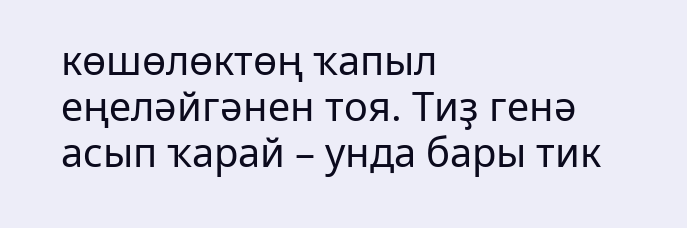көшөлөктөң ҡапыл еңеләйгәнен тоя. Тиҙ генә асып ҡарай – унда бары тик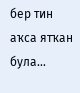бер тин аҡса ятҡан була...